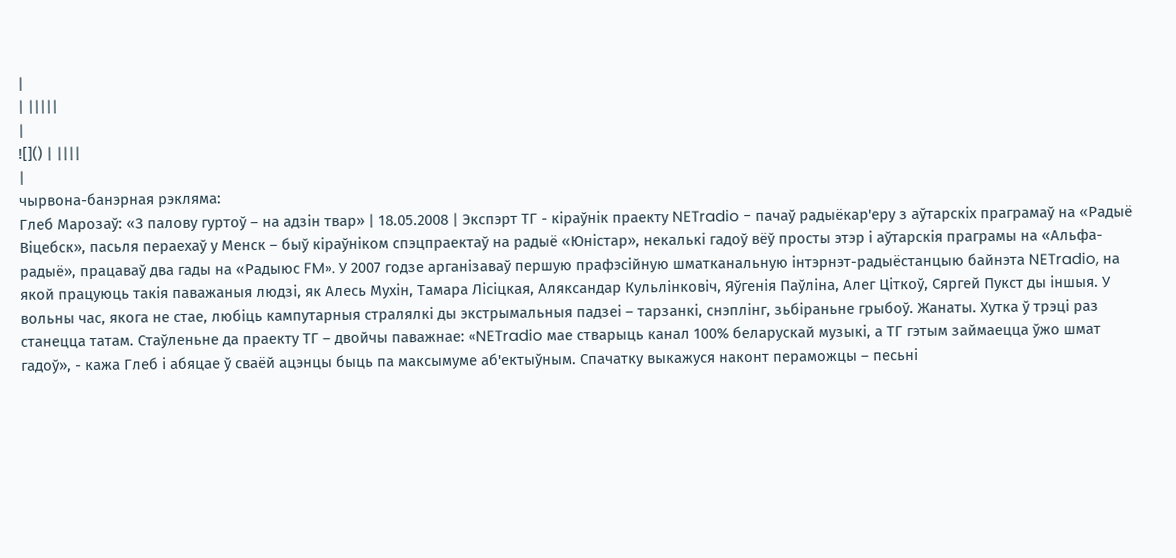|
| |||||
|
![]() | ||||
|
чырвона-банэрная рэкляма:
Глеб Марозаў: «З палову гуртоў – на адзін твар» | 18.05.2008 | Экспэрт ТГ - кіраўнік праекту NETradio - пачаў радыёкар'еру з аўтарскіх праграмаў на «Радыё Віцебск», пасьля пераехаў у Менск – быў кіраўніком спэцпраектаў на радыё «Юністар», некалькі гадоў вёў просты этэр і аўтарскія праграмы на «Альфа-радыё», працаваў два гады на «Радыюс FM». У 2007 годзе арганізаваў першую прафэсійную шматканальную інтэрнэт-радыёстанцыю байнэта NETradio, на якой працуюць такія паважаныя людзі, як Алесь Мухін, Тамара Лісіцкая, Аляксандар Кульлінковіч, Яўгенія Паўліна, Алег Ціткоў, Сяргей Пукст ды іншыя. У вольны час, якога не стае, любіць кампутарныя стралялкі ды экстрымальныя падзеі – тарзанкі, снэплінг, зьбіраньне грыбоў. Жанаты. Хутка ў трэці раз станецца татам. Стаўленьне да праекту ТГ – двойчы паважнае: «NETradio мае стварыць канал 100% беларускай музыкі, а ТГ гэтым займаецца ўжо шмат гадоў», - кажа Глеб і абяцае ў сваёй ацэнцы быць па максымуме аб'ектыўным. Спачатку выкажуся наконт пераможцы – песьні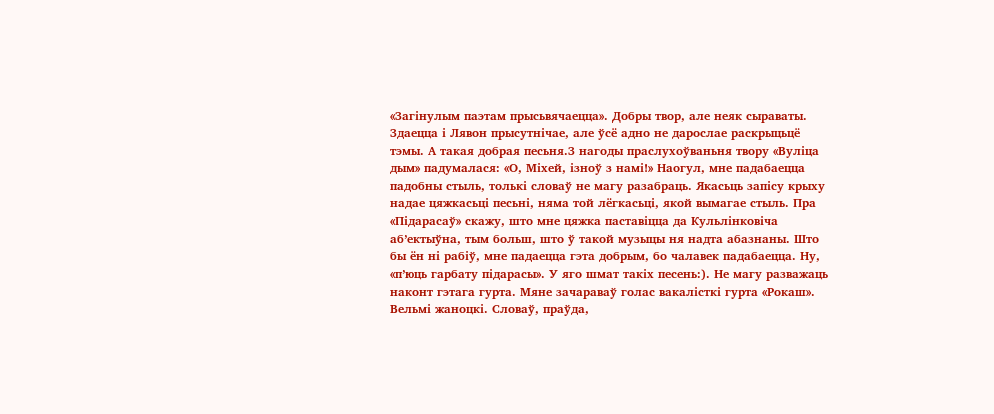«Загінулым паэтам прысьвячаецца». Добры твор, але неяк сыраваты. Здаецца і Лявон прысутнічае, але ўсё адно не дарослае раскрыцьцё тэмы. А такая добрая песьня.З нагоды праслухоўваньня твору «Вуліца дым» падумалася: «О, Міхей, ізноў з намі!» Наогул, мне падабаецца падобны стыль, толькі словаў не магу разабраць. Якасьць запісу крыху надае цяжкасьці песьні, няма той лёгкасьці, якой вымагае стыль. Пра «Підарасаў» скажу, што мне цяжка паставіцца да Кульлінковіча аб’ектыўна, тым больш, што ў такой музыцы ня надта абазнаны. Што бы ён ні рабіў, мне падаецца гэта добрым, бо чалавек падабаецца. Ну, «п’юць гарбату підарасы». У яго шмат такіх песень:). Не магу разважаць наконт гэтага гурта. Мяне зачараваў голас вакалісткі гурта «Рокаш». Вельмі жаноцкі. Словаў, праўда,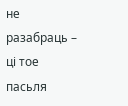не разабраць – ці тое пасьля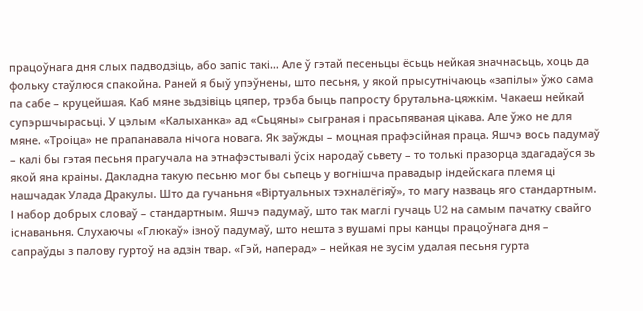працоўнага дня слых падводзіць, або запіс такі… Але ў гэтай песеньцы ёсьць нейкая значнасьць, хоць да фольку стаўлюся спакойна. Раней я быў упэўнены, што песьня, у якой прысутнічаюць «запілы» ўжо сама па сабе – круцейшая. Каб мяне зьдзівіць цяпер, трэба быць папросту брутальна-цяжкім. Чакаеш нейкай супэршчырасьці. У цэлым «Калыханка» ад «Сьцяны» сыграная і прасьпяваная цікава. Але ўжо не для мяне. «Троіца» не прапанавала нічога новага. Як заўжды – моцная прафэсійная праца. Яшчэ вось падумаў – калі бы гэтая песьня прагучала на этнафэстывалі ўсіх народаў сьвету – то толькі празорца здагадаўся зь якой яна краіны. Дакладна такую песьню мог бы сьпець у вогнішча правадыр індейскага племя ці нашчадак Улада Дракулы. Што да гучаньня «Віртуальных тэхналёгіяў», то магу назваць яго стандартным. І набор добрых словаў – стандартным. Яшчэ падумаў, што так маглі гучаць U2 на самым пачатку свайго існаваньня. Слухаючы «Глюкаў» ізноў падумаў, што нешта з вушамі пры канцы працоўнага дня – сапраўды з палову гуртоў на адзін твар. «Гэй, наперад» – нейкая не зусім удалая песьня гурта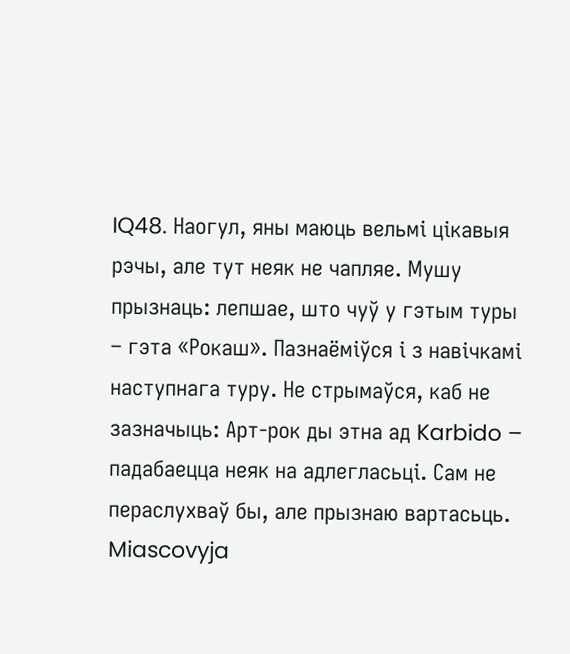IQ48. Наогул, яны маюць вельмі цікавыя рэчы, але тут неяк не чапляе. Мушу прызнаць: лепшае, што чуў у гэтым туры – гэта «Рокаш». Пазнаёміўся і з навічкамі наступнага туру. Не стрымаўся, каб не зазначыць: Арт-рок ды этна ад Karbido – падабаецца неяк на адлегласьці. Сам не пераслухваў бы, але прызнаю вартасьць. Miascovyja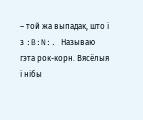– той жа выпадак, што і з :B:N:. Называю гэта рок-корн. Вясёлыя і нібы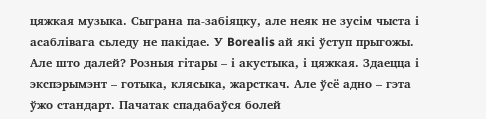цяжкая музыка. Сыграна па-забіяцку, але неяк не зусім чыста і асаблівага сьледу не пакідае. У Borealis ай які ўступ прыгожы. Але што далей? Розныя гітары – і акустыка, і цяжкая. Здаецца і экспэрымэнт – готыка, клясыка, жарсткач. Але ўсё адно – гэта ўжо стандарт. Пачатак спадабаўся болей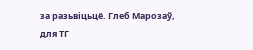за разьвіцьцё. Глеб Марозаў, для ТГ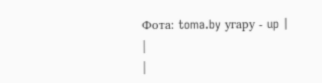Фота: toma.by угару - up |
|
|